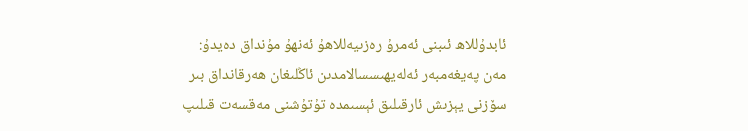ئابدۇللاھ ئىبنى ئەمرۇ رەزىيەللاھۇ ئەنھۇ مۇنداق دەيدۇ: مەن پەيغەمبەر ئەلەيھىسسالامدىن ئاڭلىغان ھەرقانداق بىر سۆزنى يېزىش ئارقىلىق ئېسىمدە تۇتۇشنى مەقسەت قىلىپ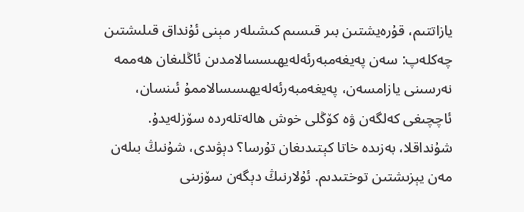يازاتتىم، قۇرەيشتىن بىر قىسىم كىشىلەر مېنى ئۇنداق قىلىشتىن چەكلەپ: سەن پەيغەمبەرئەلەيھىسسالامدىن ئاڭلىغان ھەممە نەرسىنى يازامسەن، پەيغەمبەرئەلەيھىسسالاممۇ ئىنسان، ئاچچىغى كەلگەن ۋە كۆڭلى خوش ھالەتلەردە سۆزلەيدۇ. شۇنداقلا، بەزىدە خاتا كېتىدىغان تۇرسا؟ دېۋىدى، شۇنىڭ بىلەن مەن يېزىشتىن توختىدىم. ئۇلارنىڭ دېگەن سۆزىنى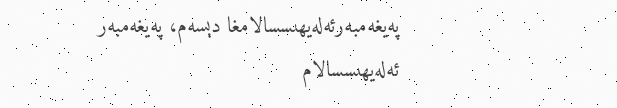پەيغەمبەرئەلەيھىسسالامغا دېسەم، پەيغەمبەر ئەلەيھىسسالام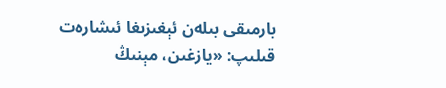بارمىقى بىلەن ئېغىزىغا ئىشارەت قىلىپ: «يازغىن، مېنىڭ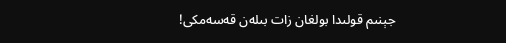جېنىم قولىدا بولغان زات بىلەن قەسەمكى!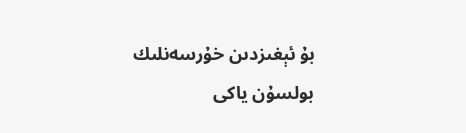بۇ ئېغىزدىن خۇرسەنلىك بولسۇن ياكى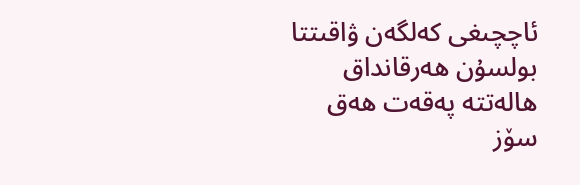ئاچچىغى كەلگەن ۋاقىتتا بولسۇن ھەرقانداق ھالەتتە پەقەت ھەق سۆز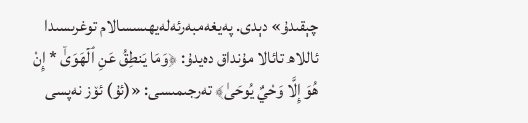چېقىدۇ» دېدى. پەيغەمبەرئەلەيھىسسالام توغرىسىدا ئاللاھ تائالا مۇنداق دەيدۇ: ﴿وَمَا یَنطِقُ عَنِ ٱلۡهَوَىٰۤ * إِنْ هُوَ إِلَّا وَحْيٌ يُوحَىٰ﴾ تەرجىمىسى: «(ئۇ) ئۆز نەپسى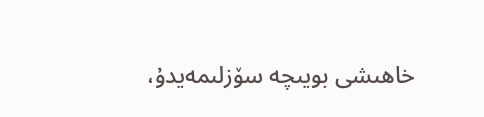خاھىشى بويىچە سۆزلىمەيدۇ،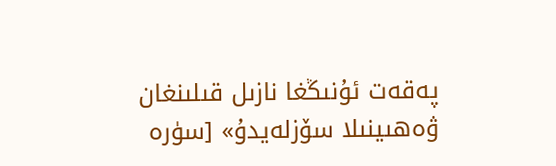پەقەت ئۇنىڭغا نازىل قىلىنغان ۋەھىينىلا سۆزلەيدۇ» [سۈرە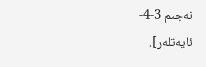نەجىم 3-4-ئايەتلەر].